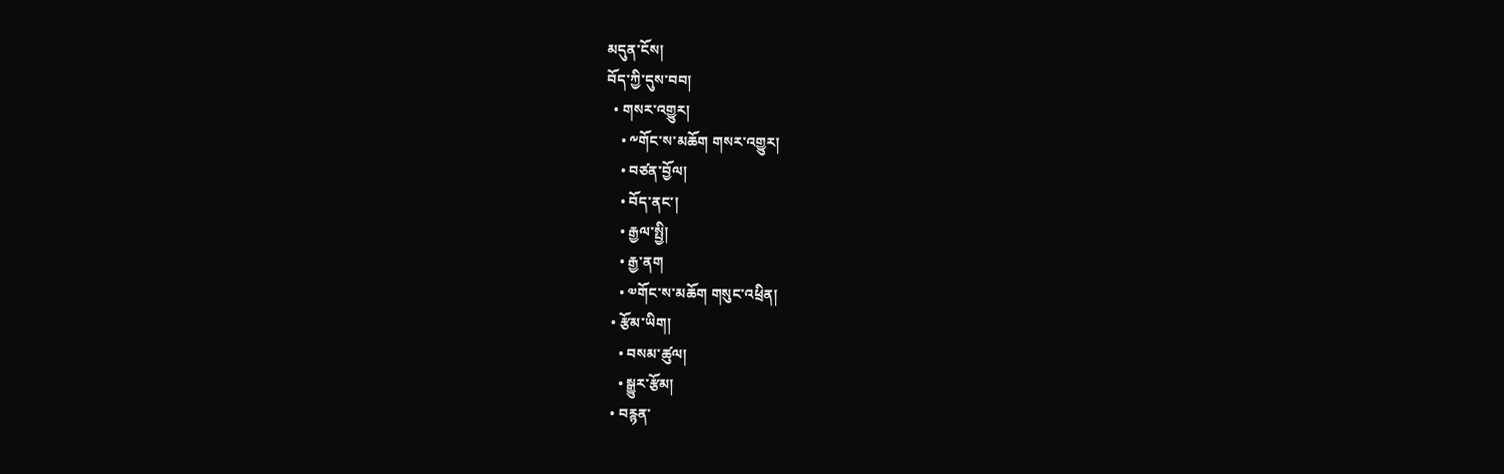མདུན་ངོས།
བོད་ཀྱི་དུས་བབ།
  • གསར་འགྱུར།
    • ༸གོང་ས་མཆོག གསར་འགྱུར།
    • བཙན་བྱོལ།
    • བོད་ནང་།
    • རྒྱལ་སྤྱི།
    • རྒྱ་ནག
    • ༧གོང་ས་མཆོག གསུང་འཕྲིན།
  • རྩོམ་ཡིག།
    • བསམ་ཚུལ།
    • སྒྱུར་རྩོམ།
  • བརྙན་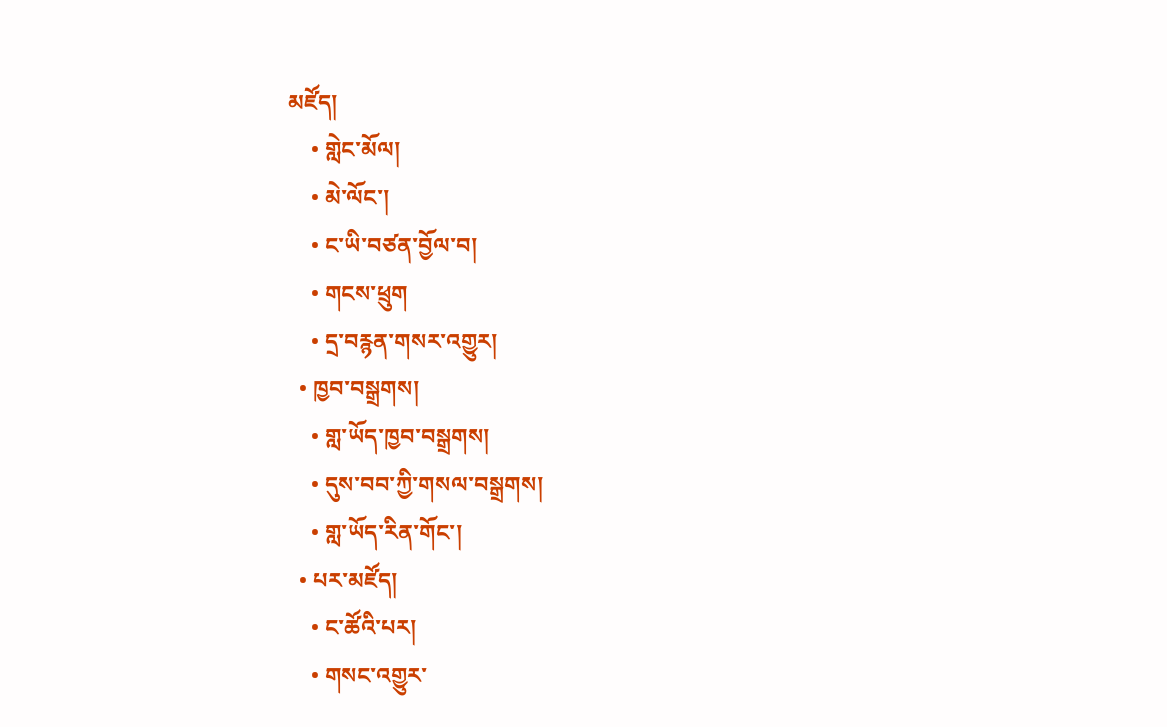མཛོད།
    • གླེང་མོལ།
    • མེ་ལོང་།
    • ང་ཡི་བཙན་བྱོལ་བ།
    • གངས་ཕྲུག
    • དྲ་བརྙན་གསར་འགྱུར།
  • ཁྱབ་བསྒྲགས།
    • གླ་ཡོད་ཁྱབ་བསྒྲགས།
    • དུས་བབ་ཀྱི་གསལ་བསྒྲགས།
    • གླ་ཡོད་རིན་གོང་།
  • པར་མཛོད།
    • ང་ཚོའི་པར།
    • གསང་འགྱུར་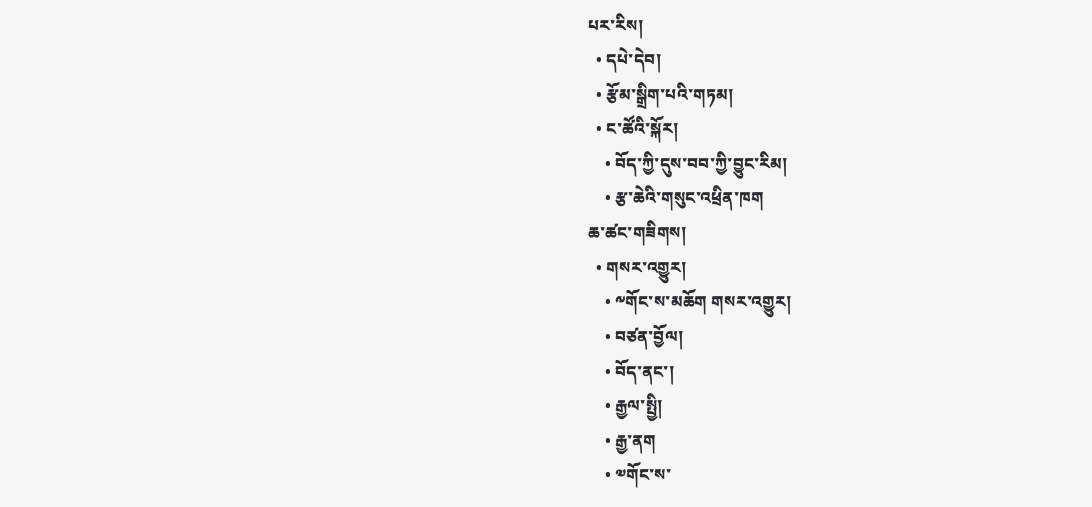པར་རིས།
  • དཔེ་དེབ།
  • རྩོམ་སྒྲིག་པའི་གཏམ།
  • ང་ཚོའི་སྐོར།
    • བོད་ཀྱི་དུས་བབ་ཀྱི་བྱུང་རིམ།
    • རྩ་ཆེའི་གསུང་འཕྲིན་ཁག
ཆ་ཚང་གཟིགས།
  • གསར་འགྱུར།
    • ༸གོང་ས་མཆོག གསར་འགྱུར།
    • བཙན་བྱོལ།
    • བོད་ནང་།
    • རྒྱལ་སྤྱི།
    • རྒྱ་ནག
    • ༧གོང་ས་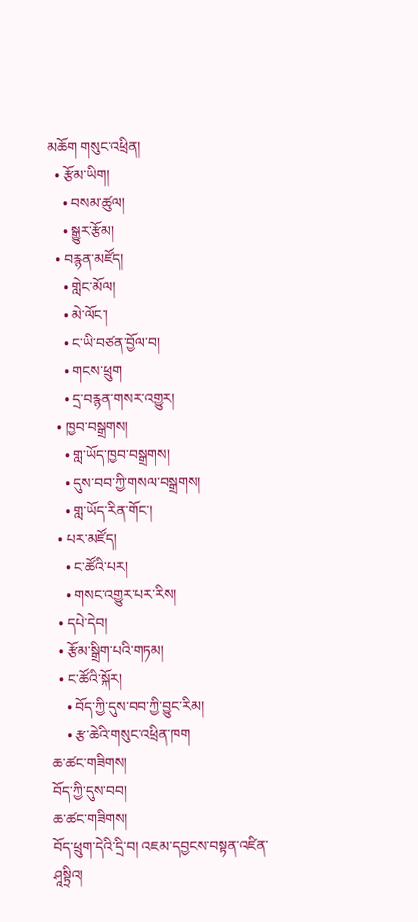མཆོག གསུང་འཕྲིན།
  • རྩོམ་ཡིག།
    • བསམ་ཚུལ།
    • སྒྱུར་རྩོམ།
  • བརྙན་མཛོད།
    • གླེང་མོལ།
    • མེ་ལོང་།
    • ང་ཡི་བཙན་བྱོལ་བ།
    • གངས་ཕྲུག
    • དྲ་བརྙན་གསར་འགྱུར།
  • ཁྱབ་བསྒྲགས།
    • གླ་ཡོད་ཁྱབ་བསྒྲགས།
    • དུས་བབ་ཀྱི་གསལ་བསྒྲགས།
    • གླ་ཡོད་རིན་གོང་།
  • པར་མཛོད།
    • ང་ཚོའི་པར།
    • གསང་འགྱུར་པར་རིས།
  • དཔེ་དེབ།
  • རྩོམ་སྒྲིག་པའི་གཏམ།
  • ང་ཚོའི་སྐོར།
    • བོད་ཀྱི་དུས་བབ་ཀྱི་བྱུང་རིམ།
    • རྩ་ཆེའི་གསུང་འཕྲིན་ཁག
ཆ་ཚང་གཟིགས།
བོད་ཀྱི་དུས་བབ།
ཆ་ཚང་གཟིགས།
བོད་ཕྲུག་དེའི་དྲི་བ། འཇམ་དབྱངས་བསྟན་འཛིན་ཤཱསྟྲིའ།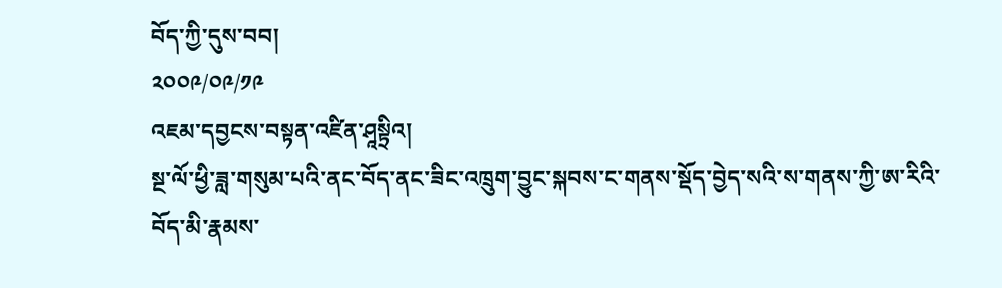བོད་ཀྱི་དུས་བབ།
༢༠༠༩/༠༩/༡༩
འཇམ་དབྱངས་བསྟན་འཛིན་ཤཱསྟྲིའ།
སྔ་ལོ་ཕྱི་ཟླ་གསུམ་པའི་ནང་བོད་ནང་ཟིང་འཁྲུག་བྱུང་སྐབས་ང་གནས་སྡོད་བྱེད་སའི་ས་གནས་ཀྱི་ཨ་རིའི་བོད་མི་རྣམས་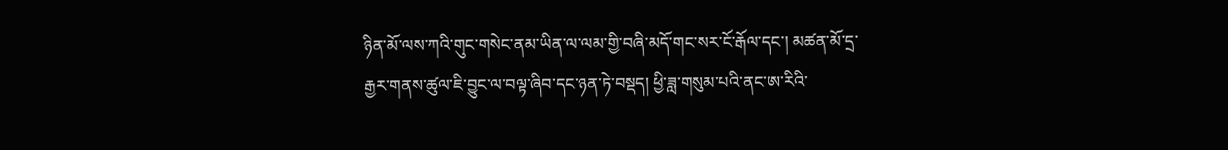ཉིན་མོ་ལས་ཀའི་གུང་གསེང་ནམ་ཡིན་ལ་ལམ་གྱི་བཞི་མདོ་གང་སར་ངོ་རྒོལ་དང་། མཚན་མོ་དྲ་རྒྱར་གནས་ཚུལ་ཇི་བྱུང་ལ་བལྟ་ཞིབ་དང་ཉན་ཏེ་བསྡད། ཕྱི་ཟླ་གསུམ་པའི་ནང་ཨ་རིའི་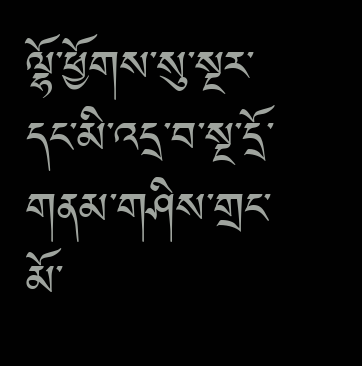ལྷོ་ཕྱོགས་སུ་སྔར་དང་མི་འདྲ་བ་སྔ་དྲོ་གནམ་གཤིས་གྲང་མོ་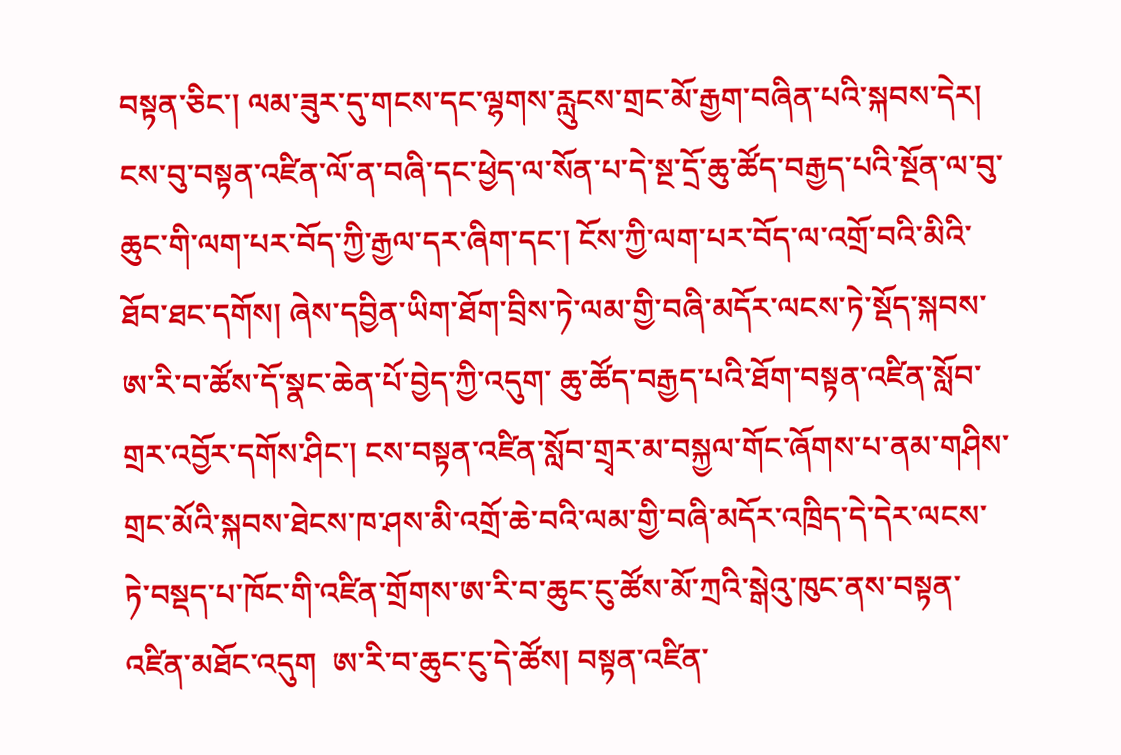བསྟན་ཅིང་། ལམ་ཟུར་དུ་གངས་དང་ལྷགས་རླུངས་གྲང་མོ་རྒྱག་བཞིན་པའི་སྐབས་དེར། ངས་བུ་བསྟན་འཛིན་ལོ་ན་བཞི་དང་ཕྱེད་ལ་སོན་པ་དེ་སྔ་དྲོ་ཆུ་ཚོད་བརྒྱད་པའི་སྔོན་ལ་བུ་ཆུང་གི་ལག་པར་བོད་ཀྱི་རྒྱལ་དར་ཞིག་དང་། ངོས་ཀྱི་ལག་པར་བོད་ལ་འགྲོ་བའི་མིའི་ཐོབ་ཐང་དགོས། ཞེས་དབྱིན་ཡིག་ཐོག་བྲིས་ཏེ་ལམ་གྱི་བཞི་མདོར་ལངས་ཏེ་སྡོད་སྐབས་ཨ་རི་བ་ཚོས་དོ་སྣང་ཆེན་པོ་བྱེད་ཀྱི་འདུག་ ཆུ་ཚོད་བརྒྱད་པའི་ཐོག་བསྟན་འཛིན་སློབ་གྲར་འབྱོར་དགོས་ཤིང་། ངས་བསྟན་འཛིན་སློབ་གྲྭར་མ་བསྐྱལ་གོང་ཞོགས་པ་ནམ་གཤིས་གྲང་མོའི་སྐབས་ཐེངས་ཁ་ཤས་མི་འགྲོ་ཆེ་བའི་ལམ་གྱི་བཞི་མདོར་འཁྲིད་དེ་དེར་ལངས་ཏེ་བསྡད་པ་ཁོང་གི་འཛིན་གྲོགས་ཨ་རི་བ་ཆུང་ངུ་ཚོས་མོ་ཀྲའི་སྒེའུ་ཁུང་ནས་བསྟན་འཛིན་མཐོང་འདུག  ཨ་རི་བ་ཆུང་ངུ་དེ་ཚོས། བསྟན་འཛིན་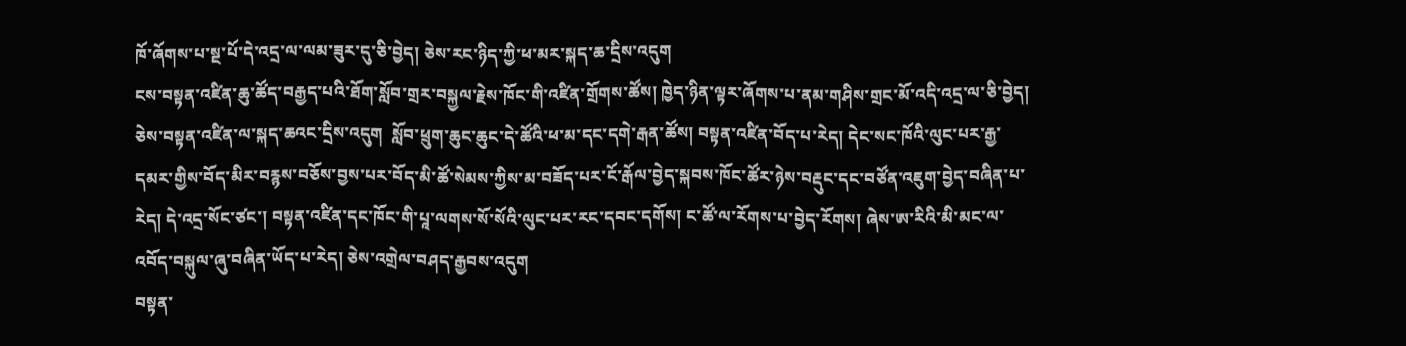ཁོ་ཞོགས་པ་སྔ་པོ་དེ་འདྲ་ལ་ལམ་ཟུར་དུ་ཅི་བྱེད། ཅེས་རང་ཉིད་ཀྱི་ཕ་མར་སྐད་ཆ་དྲིས་འདུག
ངས་བསྟན་འཛིན་ཆུ་ཚོད་བརྒྱད་པའི་ཐོག་སློབ་གྲར་བསྐྱལ་རྗེས་ཁོང་གི་འཛིན་གྲོགས་ཚོས། ཁྱེད་ཉིན་ལྟར་ཞོགས་པ་ནམ་གཤིས་གྲང་མོ་འདི་འདྲ་ལ་ཅི་བྱེད། ཅེས་བསྟན་འཛིན་ལ་སྐད་ཆའང་དྲིས་འདུག  སློབ་ཕྲུག་ཆུང་ཆུང་དེ་ཚོའི་ཕ་མ་དང་དགེ་རྒན་ཚོས། བསྟན་འཛིན་བོད་པ་རེད། དེང་སང་ཁོའི་ལུང་པར་རྒྱ་དམར་གྱིས་བོད་མིར་བརྙས་བཅོས་བྱས་པར་བོད་མི་ཚོ་སེམས་ཀྱིས་མ་བཟོད་པར་ངོ་རྒོལ་བྱེད་སྐབས་ཁོང་ཚོར་ཉེས་བརྡུང་དང་བཙོན་འཇུག་བྱེད་བཞིན་པ་རེད། དེ་འདྲ་སོང་ཙང་། བསྟན་འཛིན་དང་ཁོང་གི་པཱ་ལགས་སོ་སོའི་ལུང་པར་རང་དབང་དགོས། ང་ཚོ་ལ་རོགས་པ་བྱེད་རོགས། ཞེས་ཨ་རིའི་མི་མང་ལ་འབོད་བསྐུལ་ཞུ་བཞིན་ཡོད་པ་རེད། ཅེས་འགྲེལ་བཤད་རྒྱབས་འདུག
བསྟན་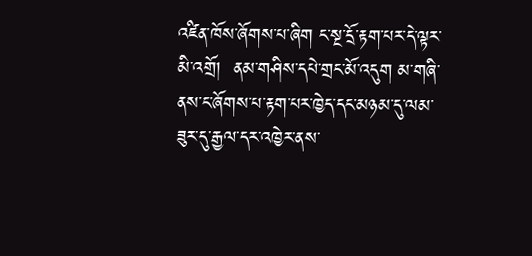འཛིན་ཁོས་ཞོགས་པ་ཞིག ང་སྔ་དྲོ་རྟག་པར་དེ་ལྟར་མི་འགྲོ།  ནམ་གཤིས་དཔེ་གྲང་མོ་འདུག མ་གཞི་ནས་ང་ཞོགས་པ་རྟག་པར་ཁྱེད་དང་མཉམ་དུ་ལམ་ཟུར་དུ་རྒྱལ་དར་འཁྱེར་ནས་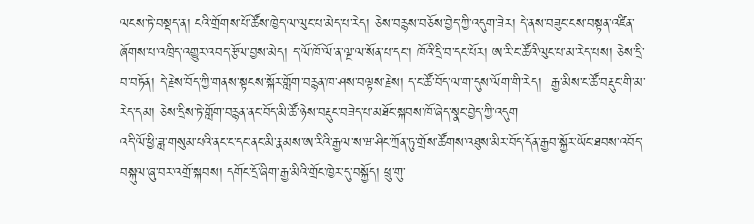ལངས་ཏེ་བསྡད་ན། ངའི་གྲོགས་པོ་ཚོས་ཁྱེད་ལ་ལུང་པ་མེད་པ་རེད། ཅེས་བརྙས་བཅོས་བྱེད་ཀྱི་འདུག་ཟེར། དེ་ནས་བཟུང་ངས་བསྟན་འཛིན་ཞོགས་པ་འཁྲིད་འགྱུར་འབད་རྩོལ་བྱས་མེད། ད་ལོ་ཁོ་ལོ་ན་ལྔ་ལ་སོན་པ་དང་། ཁོའི་དྲི་བ་དང་པོར། ཨ་རི་ང་ཚོའི་ལུང་པ་མ་རེད་པས། ཅེས་དྲི་བ་བཏོན། དེ་རྗེས་བོད་ཀྱི་གནས་སྟངས་སྐོར་གློག་བརྙན་ཁ་ཤས་བལྟས་རྗེས། ད་ང་ཚོ་བོད་ལ་ག་དུས་ལོག་གི་རེད།  རྒྱ་མིས་ང་ཚོ་བརྡུང་གི་མ་རེད་དམ། ཅེས་དྲིས་ཏེ་གློག་བརྙན་ནང་བོད་མི་ཚོ་ཉེས་བརྡུང་བཟེད་པ་མཐོང་སྐབས་ཁོ་ཞེད་སྣང་བྱེད་ཀྱི་འདུག
འདི་ལོ་ཕྱི་ཟླ་གསུམ་པའི་ནང་ང་དང་ནང་མི་རྣམས་ཨ་རིའི་རྒྱལ་ས་ཝ་ཤིང་ཀྲོན་ཏུ་གྲོས་ཚོགས་འཐུས་མིར་བོད་དོན་རྒྱབ་སྐྱོར་ཡོང་ཐབས་འབོད་བསྐུལ་ཞུ་བར་འགྲོ་སྐབས། དགོང་དྲོ་ཞིག་རྒྱ་མིའི་གྲོང་ཁྱེར་དུ་བསྐྱོད། ཕྲུ་གུ་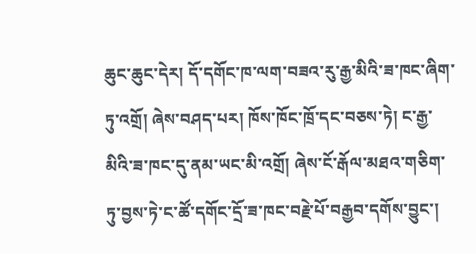ཆུང་ཆུང་དེར། དོ་དགོང་ཁ་ལག་བཟའ་རུ་རྒྱ་མིའི་ཟ་ཁང་ཞིག་ཏུ་འགྲོ། ཞེས་བཤད་པར། ཁོས་ཁོང་ཁྲོ་དང་བཅས་ཏེ། ང་རྒྱ་མིའི་ཟ་ཁང་དུ་ནམ་ཡང་མི་འགྲོ། ཞེས་ངོ་རྒོལ་མཐའ་གཅིག་ཏུ་བྱས་ཏེ་ང་ཚོ་དགོང་དྲོ་ཟ་ཁང་བརྗེ་པོ་བརྒྱབ་དགོས་བྱུང་།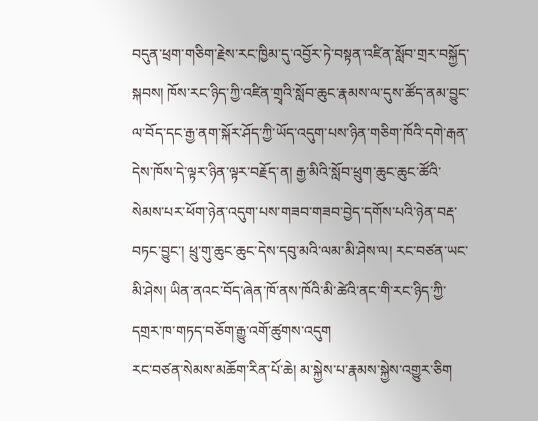བདུན་ཕྲག་གཅིག་རྗེས་རང་ཁྱིམ་དུ་འབྱོར་ཏེ་བསྟན་འཛིན་སློབ་གྲར་བསྐྱོད་སྐབས། ཁོས་རང་ཉིད་ཀྱི་འཛིན་གྲྭའི་སློབ་ཆུང་རྣམས་ལ་དུས་ཚོད་ནམ་བྱུང་ལ་བོད་དང་རྒྱ་ནག་སྐོར་ཤོད་ཀྱི་ཡོད་འདུག་པས་ཉིན་གཅིག་ཁོའི་དགེ་རྒན་དེས་ཁོས་དེ་ལྟར་ཉིན་ལྟར་བརྗོད་ན། རྒྱ་མིའི་སློབ་ཕྲུག་ཆུང་ཆུང་ཚོའི་སེམས་པར་ཕོག་ཉེན་འདུག་པས་གཟབ་གཟབ་བྱེད་དགོས་པའི་ཉེན་བརྡ་བཏང་བྱུང་། ཕྲུ་གུ་ཆུང་ཆུང་དེས་དབུ་མའི་ལམ་མི་ཤེས་ལ། རང་བཙན་ཡང་མི་ཤེས། ཡིན་ནའང་བོད་ཞེན་ཁོ་ནས་ཁོའི་མི་ཚེའི་ནང་གི་རང་ཉིད་ཀྱི་དགྲར་ཁ་གཏད་བཅོག་རྒྱུ་འགོ་ཚུགས་འདུག
རང་བཙན་སེམས་མཆོག་རིན་པོ་ཆེ། མ་སྐྱེས་པ་རྣམས་སྐྱེས་འགྱུར་ཅིག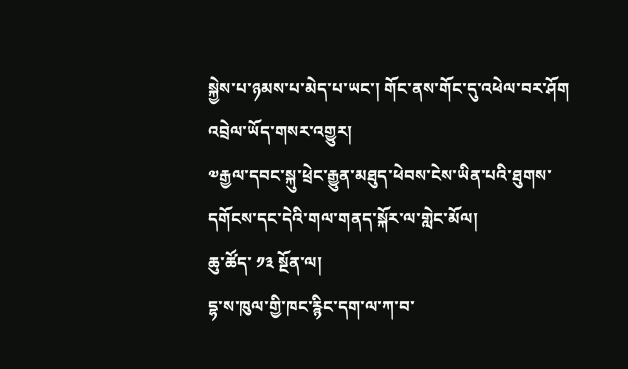སྐྱེས་པ་ཉམས་པ་མེད་པ་ཡང་། གོང་ནས་གོང་དུ་འཕེལ་བར་ཤོག
འབྲེལ་ཡོད་གསར་འགྱུར།
༧རྒྱལ་དབང་སྐུ་ཕྲེང་རྒྱུན་མཐུད་ཕེབས་ངེས་ཡིན་པའི་ཐུགས་དགོངས་དང་དེའི་གལ་གནད་སྐོར་ལ་གླེང་མོལ།
ཆུ་ཚོད་ ༡༣ སྔོན་ལ།
དྷ་ས་ཁུལ་གྱི་ཁང་རྙིང་དག་ལ་ཀ་བ་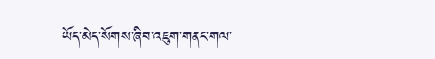ཡོད་མེད་སོགས་ཞིབ་འཇུག་གནང་གལ་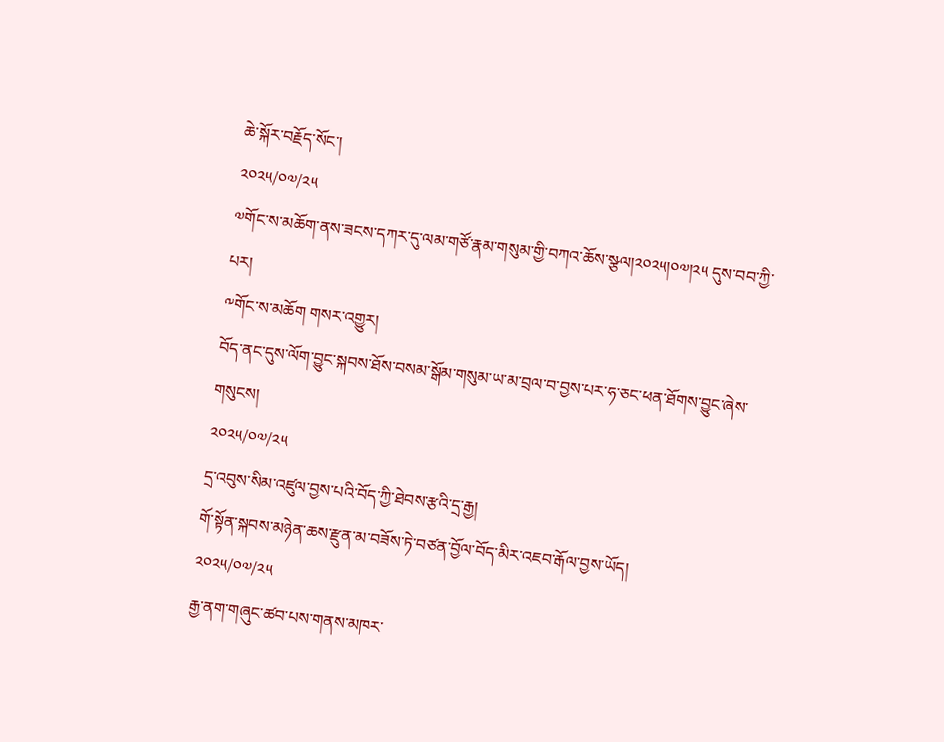ཆེ་སྐོར་བརྗོད་སོང་།
༢༠༢༥/༠༧/༢༥
༧གོང་ས་མཆོག་ནས་ཟངས་དཀར་དུ་ལམ་གཙོ་རྣམ་གསུམ་གྱི་བཀའ་ཆོས་སྩལ།༢༠༢༥།༠༧།༢༥ དུས་བབ་ཀྱི་པར།
༸གོང་ས་མཆོག གསར་འགྱུར།
བོད་ནང་དུས་ལོག་བྱུང་སྐབས་ཐོས་བསམ་སྒོམ་གསུམ་ཡ་མ་བྲལ་བ་བྱས་པར་ཧ་ཅང་ཕན་ཐོགས་བྱུང་ཞེས་གསུངས།
༢༠༢༥/༠༧/༢༥
དྲ་འབུས་སིམ་འཛུལ་བྱས་པའི་བོད་ཀྱི་ཐེབས་རྩའི་དྲ་རྒྱ།
གོ་སྟོན་སྐབས་མཉེན་ཆས་རྫུན་མ་བཟོས་ཏེ་བཙན་བྱོལ་བོད་མིར་འཇབ་རྒོལ་བྱས་ཡོད།
༢༠༢༥/༠༧/༢༥
རྒྱ་ནག་གཞུང་ཚབ་པས་གནས་མཁར་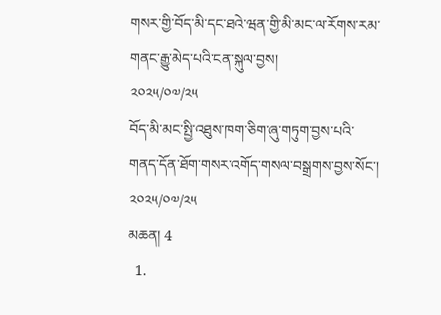གསར་གྱི་བོད་མི་དང་ཐའེ་ཝན་གྱི་མི་མང་ལ་རོགས་རམ་གནང་རྒྱུ་མེད་པའི་ངན་སྐུལ་བྱས།
༢༠༢༥/༠༧/༢༥
བོད་མི་མང་སྤྱི་འཐུས་ཁག་ཅིག་ཞུ་གཏུག་བྱས་པའི་གནད་དོན་ཐོག་གསར་འགོད་གསལ་བསྒྲགས་བྱས་སོང་།
༢༠༢༥/༠༧/༢༥
མཆན། 4
  1.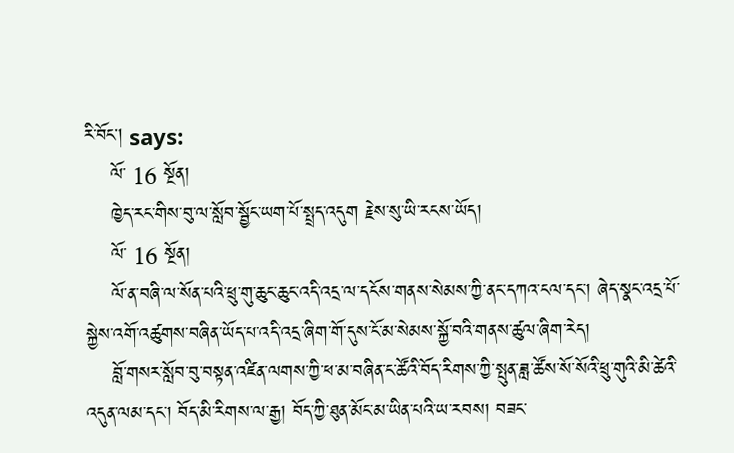རི་བོང། says:
    ལོ་ 16 སྔོན།
    ཁྱེད་རང་གིས་བུ་ལ་སློབ་སྦྱོང་ཡག་པོ་སྤྲད་འདུག རྗེས་སུ་ཡི་རངས་ཡོད།
    ལོ་ 16 སྔོན།
    ལོ་ན་བཞི་ལ་སོན་པའི་ཕྲུ་གུ་ཆུང་ཆུང་འདི་འདྲ་ལ་དངོས་གནས་སེམས་ཀྱི་ནང་དཀའ་ངལ་དང་། ཞེད་སྣང་འདྲ་པོ་སྐྱེས་འགོ་འཚུགས་བཞིན་ཡོད་པ་འདི་འདྲ་ཞིག་གོ་དུས་ངོ་མ་སེམས་སྐྱོ་བའི་གནས་ཚུལ་ཞིག་རེད།
    བློ་གསར་སློབ་བུ་བསྟན་འཛིན་ལགས་ཀྱི་ཕ་མ་བཞིན་ང་ཚོའི་བོད་རིགས་ཀྱི་སྤུན་ཟླ་ཚོས་སོ་སོའི་ཕྲུ་གུའི་མི་ཚེའི་འདུན་ལམ་དང་། བོད་མི་རིགས་ལ་རྒྱ། བོད་ཀྱི་ཐུན་མོང་མ་ཡིན་པའི་ཡ་རབས། བཟང་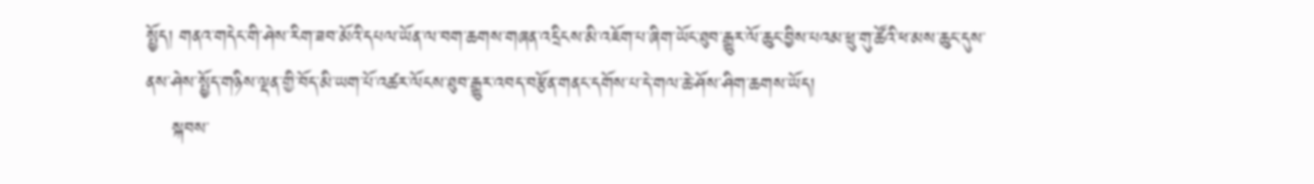སྤྱོད། གནའ་གདེང་གི་ཤེས་རིག་ཟབ་མོའི་དཔལ་ཡོན་ལ་བག་ཆགས་གཞན་འདྲིངས་མི་འཇོག་པ་ཞིག་ཡོང་ཐུབ་རྒྱུར་ལོ་ཆུང་བྱིས་པའམ་ཕྲུ་གུ་ཚོའི་ཕ་མས་ཆུང་དུས་ནས་ཤེས་སྤྱོད་གཉིས་ལྡན་གྱི་བོད་མི་ཡག་པོ་འཚར་ལོངས་ཐུབ་རྒྱུར་འབད་བརྩོན་གནང་དགོས་པ་དེ་གལ་ཆེ་ཤོས་ཤིག་ཆགས་ཡོད།
    སྐབས་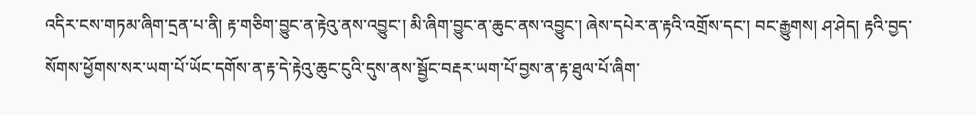འདིར་ངས་གཏམ་ཞིག་དྲན་པ་ནི། རྟ་གཅིག་བྱུང་ན་རྟེའུ་ནས་འབྱུང་། མི་ཞིག་བྱུང་ན་ཆུང་ནས་འབྱུང་། ཞེས་དཔེར་ན་རྟའི་འགྲོས་དང་། བང་རྒྱུགས། ཤ་ཤེད། རྟའི་བྱད་སོགས་ཕྱོགས་སར་ཡག་པོ་ཡོང་དགོས་ན་རྟ་དེ་རྟེའུ་ཆུང་ངུའི་དུས་ནས་སྦྱོང་བརྡར་ཡག་པོ་བྱས་ན་རྟ་ཐུལ་པོ་ཞིག་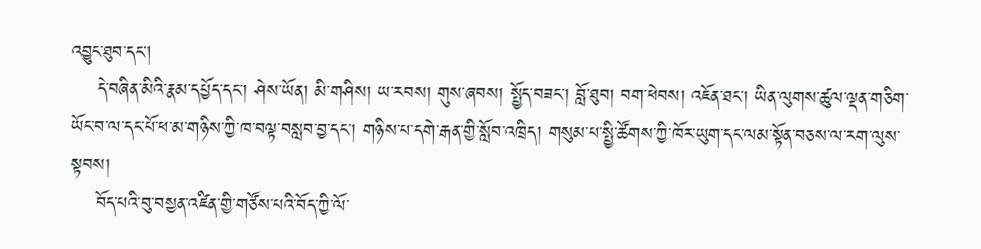འབྱུང་ཐུབ་དང།
    དེ་བཞིན་མིའི་རྣམ་དཔྱོད་དང་། ཤེས་ཡོན། མི་གཤིས། ཡ་རབས། གུས་ཞབས། སྤྱོད་བཟང་། བློ་ཐུབ། བག་ཕེབས། འཇོན་ཐང་། ཡིན་ལུགས་ཚུལ་ལྡན་གཅིག་ཡོང་བ་ལ་དང་པོ་ཕ་མ་གཉིས་ཀྱི་ཁ་བལྟ་བསླབ་བྱ་དང་། གཉིས་པ་དགེ་རྒན་གྱི་སློབ་འཁྲིད། གསུམ་པ་སྤྱི་ཚོགས་ཀྱི་ཁོར་ཡུག་དང་ལམ་སྟོན་བཅས་ལ་རག་ལུས་སྟབས།
    བོད་པའི་བུ་བསྱན་འཛིན་གྱི་གཙོས་པའི་བོད་ཀྱི་ལོ་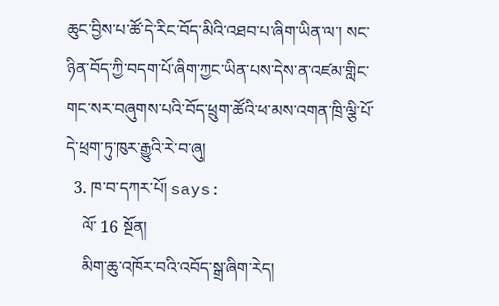ཆུང་བྱིས་པ་ཚོ་དེ་རིང་བོད་མིའི་འཐབ་པ་ཞིག་ཡིན་ལ་། སང་ཉིན་བོད་ཀྱི་བདག་པོ་ཞིག་ཀྱང་ཡིན་པས་དེས་ན་འཛམ་གླིང་གང་སར་བཞུགས་པའི་བོད་ཕྲུག་ཚོའི་ཕ་མས་འགན་ཁྲི་ལྕི་པོ་དེ་ཕྲག་ཏུ་ཁུར་རྒྱུའི་རེ་བ་ཞུ།
  3. ཁ་བ་དཀར་པོ། says:
    ལོ་ 16 སྔོན།
    མིག་ཆུ་འཁོར་བའི་འབོད་སྒྲ་ཞིག་རེད།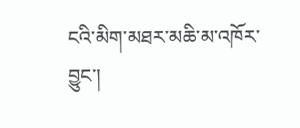ངའི་མིག་མཐར་མཆི་མ་འཁོར་བྱུང་།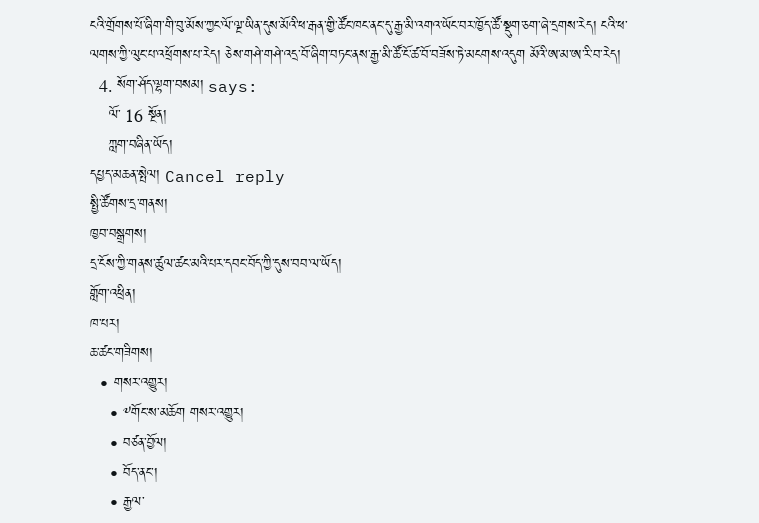ངའི་གྲོགས་པོ་ཞིག་གི་བུ་མོས་ཀྱང་ལོ་ལྔ་ཡིན་དུས་མོའི་ཕ་རྒན་གྱི་ཚོང་ཁང་ནང་དུ་རྒྱ་མི་འགའ་ཡོང་བར་ཁྱོད་ཚོ་སྡུག་ཅག་ཞེ་དྲགས་རེད། ངའི་ཕ་ལགས་ཀྱི་ལུང་པ་འཕྲོགས་པ་རེད། ཅེས་གཤེ་གཤེ་འདྲ་བོ་ཞིག་བཏང་ནས་རྒྱ་མི་ཚོ་ངོ་ཚ་བོ་བཟོས་ཏེ་མངགས་འདུག མོའི་ཨ་མ་ཨ་རི་བ་རེད།
  4. སོག་ཤོད་ལྷག་བསམ། says:
    ལོ་ 16 སྔོན།
    ཀླག་བཞིན་ཡོད།
དཔྱད་མཆན་སྤེལ། Cancel reply
སྤྱི་ཚོགས་དྲ་གནས།
ཁྱབ་བསྒྲགས།
དྲ་ངོས་ཀྱི་གནས་ཚུལ་ཚང་མའི་པར་དབང་བོད་ཀྱི་དུས་བབ་ལ་ཡོད།
གློག་འཕྲིན།
ཁ་པར།
ཆ་ཚང་གཟིགས།
  • གསར་འགྱུར།
    • ༸གོང་ས་མཆོག གསར་འགྱུར།
    • བཙན་བྱོལ།
    • བོད་ནང་།
    • རྒྱལ་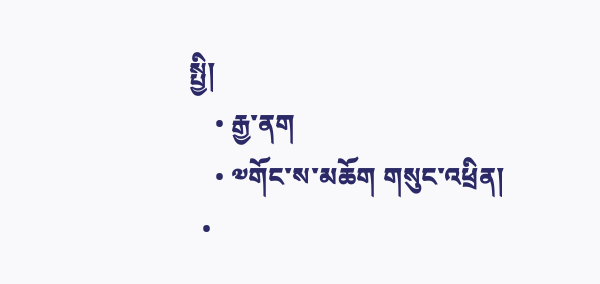སྤྱི།
    • རྒྱ་ནག
    • ༧གོང་ས་མཆོག གསུང་འཕྲིན།
  •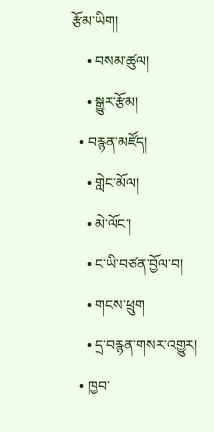རྩོམ་ཡིག།
    • བསམ་ཚུལ།
    • སྒྱུར་རྩོམ།
  • བརྙན་མཛོད།
    • གླེང་མོལ།
    • མེ་ལོང་།
    • ང་ཡི་བཙན་བྱོལ་བ།
    • གངས་ཕྲུག
    • དྲ་བརྙན་གསར་འགྱུར།
  • ཁྱབ་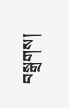བསྒྲགས།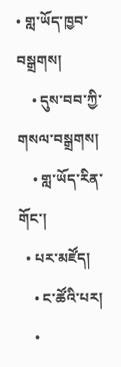• གླ་ཡོད་ཁྱབ་བསྒྲགས།
    • དུས་བབ་ཀྱི་གསལ་བསྒྲགས།
    • གླ་ཡོད་རིན་གོང་།
  • པར་མཛོད།
    • ང་ཚོའི་པར།
    •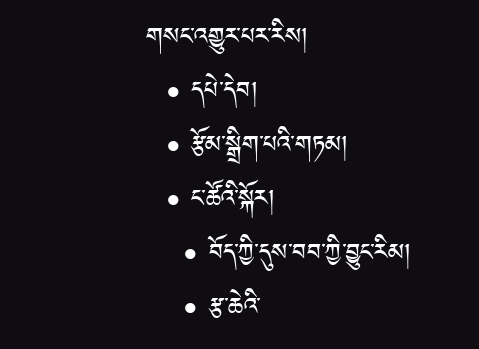གསང་འགྱུར་པར་རིས།
  • དཔེ་དེབ།
  • རྩོམ་སྒྲིག་པའི་གཏམ།
  • ང་ཚོའི་སྐོར།
    • བོད་ཀྱི་དུས་བབ་ཀྱི་བྱུང་རིམ།
    • རྩ་ཆེའི་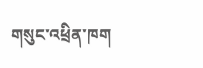གསུང་འཕྲིན་ཁག